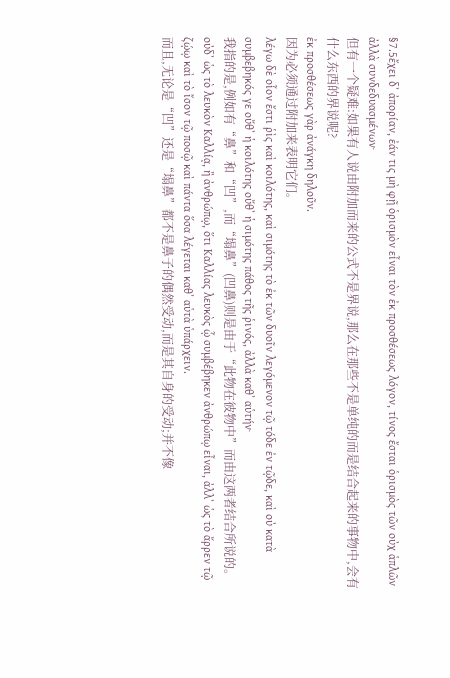§7.5ἔχει δʼ ἀπορίαν, ἐάν τις μὴ φῇ ὁρισμὸν εἶναι τὸν ἐκ προσθέσεως λόγον, τίνος ἔσται ὁρισμὸς τῶν οὐχ ἁπλῶν ἀλλὰ συνδεδυασμένων·
但有一个疑难:如果有人说由附加而来的公式不是界说,那么在那些不是单纯的而是结合起来的事物中,会有什么东西的界说呢?
ἐκ προσθέσεως γὰρ ἀνάγκη δηλοῦν.
因为必须通过附加来表明它们。
λέγω δὲ οἷον ἔστι ῥὶς καὶ κοιλότης, καὶ σιμότης τὸ ἐκ τῶν δυοῖν λεγόμενον τῷ τόδε ἐν τῷδε, καὶ οὐ κατὰ συμβεβηκός γε οὔθʼ ἡ κοιλότης οὔθʼ ἡ σιμότης πάθος τῆς ῥινός, ἀλλὰ καθʼ αὑτήν·
我指的是,例如有“鼻”和“凹”,而“塌鼻”(凹鼻)则是由于“此物在彼物中”而由这两者结合所说的。
οὐδʼ ὡς τὸ λευκὸν Καλλίᾳ, ἢ ἀνθρώπῳ, ὅτι Καλλίας λευκὸς ᾧ συμβέβηκεν ἀνθρώπῳ εἶναι, ἀλλʼ ὡς τὸ ἄρρεν τῷ ζῴῳ καὶ τὸ ἴσον τῷ ποσῷ καὶ πάντα ὅσα λέγεται καθʼ αὑτὰ ὑπάρχειν.
而且,无论是“凹”还是“塌鼻”都不是鼻子的偶然受动,而是其自身的受动;并不像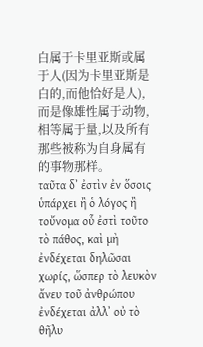白属于卡里亚斯或属于人(因为卡里亚斯是白的,而他恰好是人),而是像雄性属于动物,相等属于量,以及所有那些被称为自身属有的事物那样。
ταῦτα δʼ ἐστὶν ἐν ὅσοις ὑπάρχει ἢ ὁ λόγος ἢ τοὔνομα οὗ ἐστὶ τοῦτο τὸ πάθος, καὶ μὴ ἐνδέχεται δηλῶσαι χωρίς, ὥσπερ τὸ λευκὸν ἄνευ τοῦ ἀνθρώπου ἐνδέχεται ἀλλʼ οὐ τὸ θῆλυ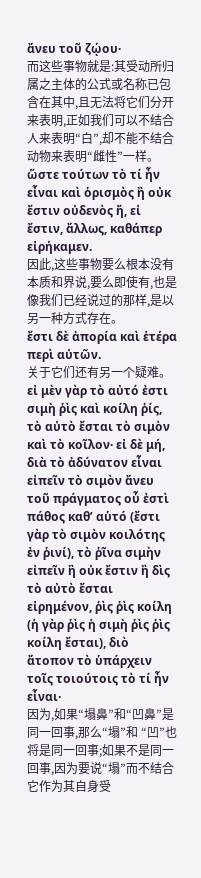ἄνευ τοῦ ζῴου·
而这些事物就是:其受动所归属之主体的公式或名称已包含在其中,且无法将它们分开来表明,正如我们可以不结合人来表明“白”,却不能不结合动物来表明“雌性”一样。
ὥστε τούτων τὸ τί ἦν εἶναι καὶ ὁρισμὸς ἢ οὐκ ἔστιν οὐδενὸς ἤ, εἰ ἔστιν, ἄλλως, καθάπερ εἰρήκαμεν.
因此,这些事物要么根本没有本质和界说,要么即使有,也是像我们已经说过的那样,是以另一种方式存在。
ἔστι δὲ ἀπορία καὶ ἑτέρα περὶ αὐτῶν.
关于它们还有另一个疑难。
εἰ μὲν γὰρ τὸ αὐτό ἐστι σιμὴ ῥὶς καὶ κοίλη ῥίς, τὸ αὐτὸ ἔσται τὸ σιμὸν καὶ τὸ κοῖλον· εἰ δὲ μή, διὰ τὸ ἀδύνατον εἶναι εἰπεῖν τὸ σιμὸν ἄνευ τοῦ πράγματος οὗ ἐστὶ πάθος καθʼ αὑτό (ἔστι γὰρ τὸ σιμὸν κοιλότης ἐν ῥινί), τὸ ῥῖνα σιμὴν εἰπεῖν ἢ οὐκ ἔστιν ἢ δὶς τὸ αὐτὸ ἔσται εἰρημένον, ῥὶς ῥὶς κοίλη (ἡ γὰρ ῥὶς ἡ σιμὴ ῥὶς ῥὶς κοίλη ἔσται), διὸ ἄτοπον τὸ ὑπάρχειν τοῖς τοιούτοις τὸ τί ἦν εἶναι·
因为,如果“塌鼻”和“凹鼻”是同一回事,那么“塌”和 “凹”也将是同一回事;如果不是同一回事,因为要说“塌”而不结合它作为其自身受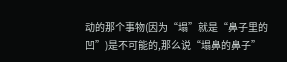动的那个事物(因为“塌”就是“鼻子里的凹”)是不可能的,那么说“塌鼻的鼻子”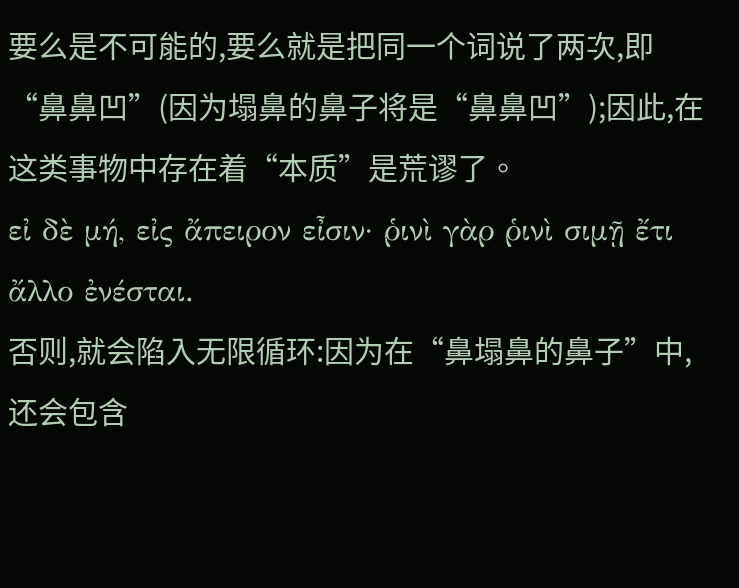要么是不可能的,要么就是把同一个词说了两次,即“鼻鼻凹”(因为塌鼻的鼻子将是“鼻鼻凹”);因此,在这类事物中存在着“本质”是荒谬了。
εἰ δὲ μή, εἰς ἄπειρον εἶσιν· ῥινὶ γὰρ ῥινὶ σιμῇ ἔτι ἄλλο ἐνέσται.
否则,就会陷入无限循环:因为在“鼻塌鼻的鼻子”中,还会包含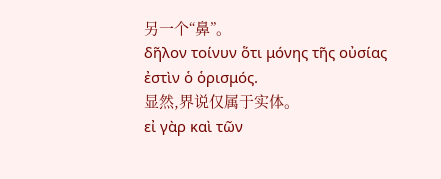另一个“鼻”。
δῆλον τοίνυν ὅτι μόνης τῆς οὐσίας ἐστὶν ὁ ὁρισμός.
显然,界说仅属于实体。
εἰ γὰρ καὶ τῶν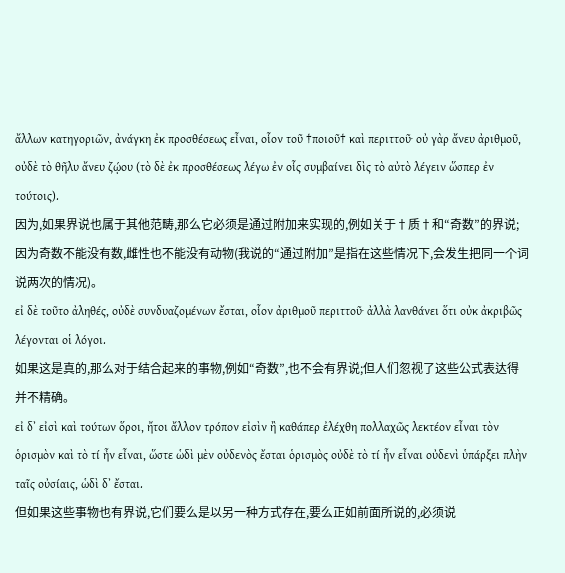ἄλλων κατηγοριῶν, ἀνάγκη ἐκ προσθέσεως εἶναι, οἷον τοῦ †ποιοῦ† καὶ περιττοῦ· οὐ γὰρ ἄνευ ἀριθμοῦ, οὐδὲ τὸ θῆλυ ἄνευ ζῴου (τὸ δὲ ἐκ προσθέσεως λέγω ἐν οἷς συμβαίνει δὶς τὸ αὐτὸ λέγειν ὥσπερ ἐν τούτοις).
因为,如果界说也属于其他范畴,那么它必须是通过附加来实现的,例如关于†质†和“奇数”的界说;因为奇数不能没有数,雌性也不能没有动物(我说的“通过附加”是指在这些情况下,会发生把同一个词说两次的情况)。
εἰ δὲ τοῦτο ἀληθές, οὐδὲ συνδυαζομένων ἔσται, οἷον ἀριθμοῦ περιττοῦ· ἀλλὰ λανθάνει ὅτι οὐκ ἀκριβῶς λέγονται οἱ λόγοι.
如果这是真的,那么对于结合起来的事物,例如“奇数”,也不会有界说;但人们忽视了这些公式表达得并不精确。
εἰ δʼ εἰσὶ καὶ τούτων ὅροι, ἤτοι ἄλλον τρόπον εἰσὶν ἢ καθάπερ ἐλέχθη πολλαχῶς λεκτέον εἶναι τὸν ὁρισμὸν καὶ τὸ τί ἦν εἶναι, ὥστε ὡδὶ μὲν οὐδενὸς ἔσται ὁρισμὸς οὐδὲ τὸ τί ἦν εἶναι οὐδενὶ ὑπάρξει πλὴν ταῖς οὐσίαις, ὡδὶ δʼ ἔσται.
但如果这些事物也有界说,它们要么是以另一种方式存在,要么正如前面所说的,必须说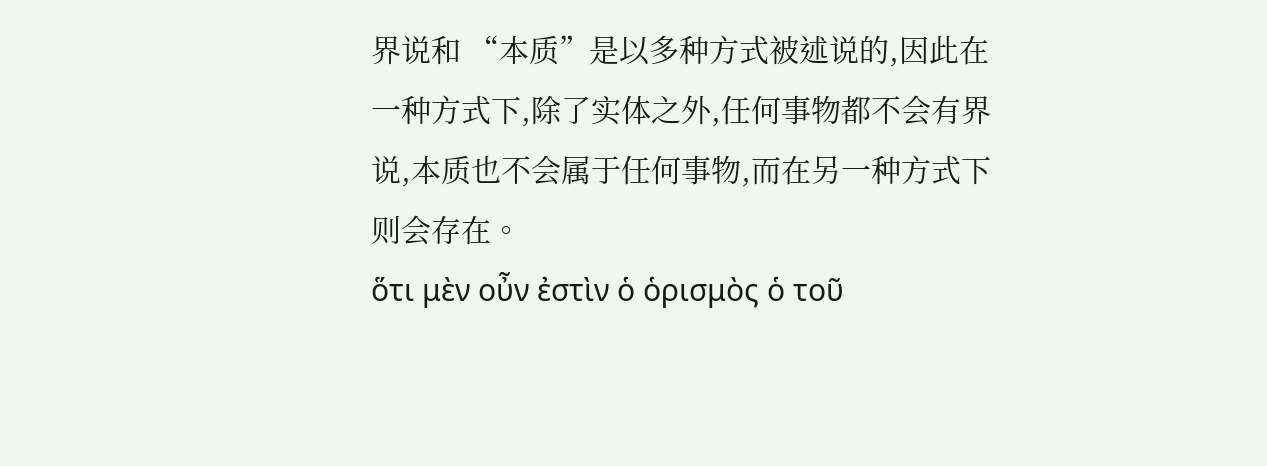界说和 “本质”是以多种方式被述说的,因此在一种方式下,除了实体之外,任何事物都不会有界说,本质也不会属于任何事物,而在另一种方式下则会存在。
ὅτι μὲν οὖν ἐστὶν ὁ ὁρισμὸς ὁ τοῦ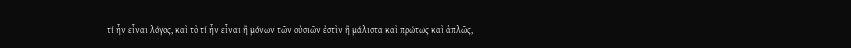τί ἦν εἶναι λόγος, καὶ τὸ τί ἦν εἶναι ἢ μόνων τῶν οὐσιῶν ἐστὶν ἢ μάλιστα καὶ πρώτως καὶ ἁπλῶς,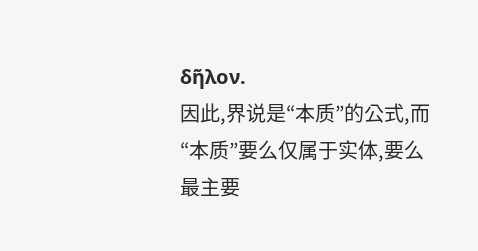δῆλον.
因此,界说是“本质”的公式,而“本质”要么仅属于实体,要么最主要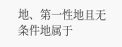地、第一性地且无条件地属于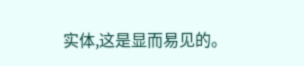实体,这是显而易见的。